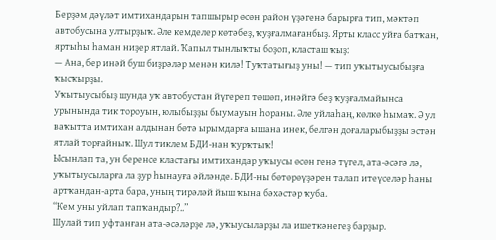Берҙәм дәүләт имтихандарын тапшырыр өсөн район үҙәгенә барырға тип, мәктәп автобусына ултырҙыҡ. Әле кемделер көтәбеҙ, ҡуҙғалмағанбыҙ. Ярты класс уйға батҡан, яртыһы һаман ниҙер ятлай. Ҡапыл тынлыҡты боҙоп, класташ ҡыҙ:
— Ана, бер инәй буш биҙрәләр менән килә! Туҡтатығыҙ уны! — тип уҡытыусыбыҙға ҡысҡырҙы.
Уҡытыусыбыҙ шунда уҡ автобустан йүгереп төшөп, инәйгә беҙ ҡуҙғалмайынса урынында тик тороуын, юлыбыҙҙы быумауын һораны. Әле уйлаһаң, көлкө һымаҡ. Ә ул ваҡытта имтихан алдынан бөтә ырымдарға ышана инек, белгән доғаларыбыҙҙы эстән ятлай торғайныҡ. Шул тиклем БДИ-нан ҡурҡтыҡ!
Ысынлап та, ун беренсе кластағы имтихандар уҡыусы өсөн генә түгел, ата-әсәгә лә, уҡытыусыларға ла ҙур һынауға әйләнде. БДИ-ны бөтөрөүҙәрен талап итеүселәр һаны артҡандан-арта бара, уның тирәләй йыш ҡына бәхәстәр ҡуба.
“Кем уны уйлап тапҡандыр?..”
Шулай тип уфтанған ата-әсәләрҙе лә, уҡыусыларҙы ла ишеткәнегеҙ барҙыр.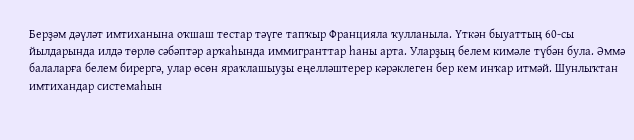Берҙәм дәүләт имтиханына оҡшаш тестар тәүге тапҡыр Францияла ҡулланыла. Үткән быуаттың 60-сы йылдарында илдә төрлө сәбәптәр арҡаһында иммигранттар һаны арта. Уларҙың белем кимәле түбән була. Әммә балаларға белем бирергә, улар өсөн яраҡлашыуҙы еңелләштерер кәрәклеген бер кем инҡар итмәй. Шунлыҡтан имтихандар системаһын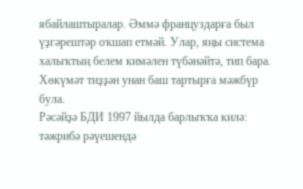ябайлаштыралар. Әммә француздарға был үҙгәрештәр оҡшап етмәй. Улар, яңы система халыҡтың белем кимәлен түбәнәйтә, тип бара. Хөкүмәт тиҙҙән унан баш тартырға мәжбүр була.
Рәсәйҙә БДИ 1997 йылда барлыҡҡа килә: тәжрибә рәүешендә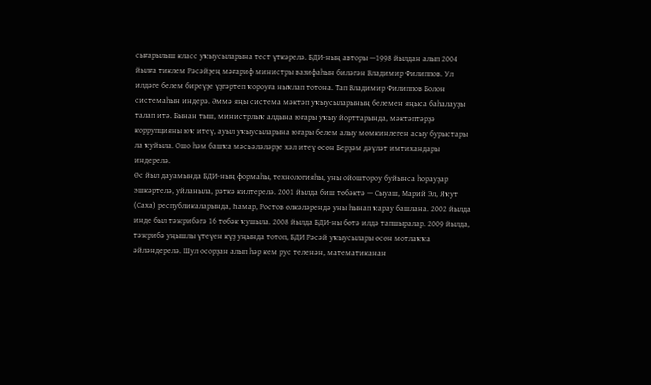сығарылыш класс уҡыусыларына тест үткәрелә. БДИ-ның авторы —1998 йылдан алып 2004 йылға тиклем Рәсәйҙең мәғариф министры вазифаһын биләгән Владимир Филиппов. Ул илдәге белем биреүҙе үҙгәртеп ҡороуға ныҡлап тотона. Тап Владимир Филиппов Болон системаһын индерә. Әммә яңы система мәктәп уҡыусыларының белемен яңыса баһалауҙы талап итә. Бынан тыш, министрлыҡ алдына юғары уҡыу йорттарында, мәктәптәрҙә коррупцияны юҡ итеү, ауыл уҡыусыларына юғары белем алыу мөмкинлеген асыу бурыстары ла ҡуйыла. Ошо һәм башҡа мәсьәләләрҙе хәл итеү өсөн Берҙәм дәүләт имтихандары индерелә.
Өс йыл дауамында БДИ-ның формаһы, технологияһы, уны ойоштороу буйынса һорауҙар эшкәртелә, уйланыла, рәткә килтерелә. 2001 йылда биш төбәктә — Сыуаш, Марий Эл, Яҡут (Саха) республикаларында, Һамар, Ростов өлкәләрендә уны һынап ҡарау башлана. 2002 йылда инде был тәжрибәгә 16 төбәк ҡушыла. 2008 йылда БДИ-ны бөтә илдә тапшыралар. 2009 йылда, тәжрибә уңышлы үтеүен күҙ уңында тотоп, БДИ Рәсәй уҡыусылары өсөн мотлаҡҡа әйләндерелә. Шул осорҙан алып һәр кем рус теленән, математиканан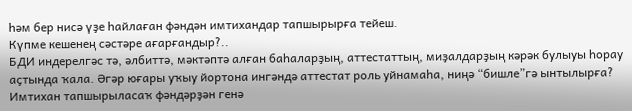һәм бер нисә үҙе һайлаған фәндән имтихандар тапшырырға тейеш.
Күпме кешенең сәстәре ағарғандыр?..
БДИ индерелгәс тә, әлбиттә, мәктәптә алған баһаларҙың, аттестаттың, миҙалдарҙың кәрәк булыуы һорау аҫтында ҡала. Әгәр юғары уҡыу йортона ингәндә аттестат роль уйнамаһа, ниңә “бишле”гә ынтылырға? Имтихан тапшырыласаҡ фәндәрҙән генә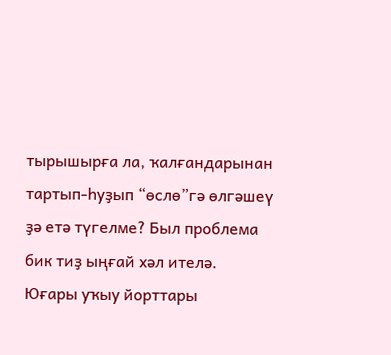тырышырға ла, ҡалғандарынан тартып-һуҙып “өслө”гә өлгәшеү ҙә етә түгелме? Был проблема бик тиҙ ыңғай хәл ителә. Юғары уҡыу йорттары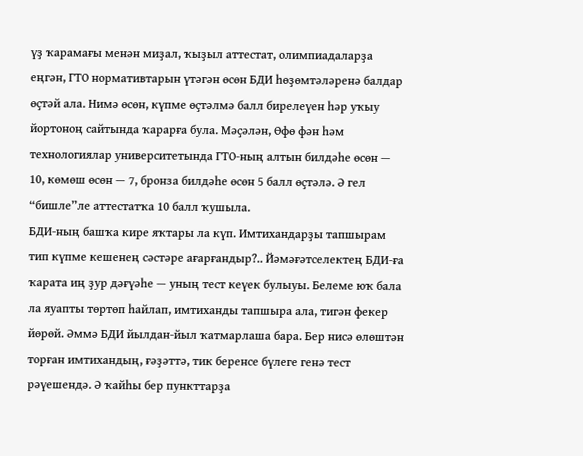үҙ ҡарамағы менән миҙал, ҡыҙыл аттестат, олимпиадаларҙа еңгән, ГТО нормативтарын үтәгән өсөн БДИ һөҙөмтәләренә балдар өҫтәй ала. Нимә өсөн, күпме өҫтәлмә балл бирелеүен һәр уҡыу йортоноң сайтында ҡарарға була. Мәҫәлән, Өфө фән һәм технологиялар университетында ГТО-ның алтын билдәһе өсөн — 10, көмөш өсөн — 7, бронза билдәһе өсөн 5 балл өҫтәлә. Ә гел “бишле”ле аттестатҡа 10 балл ҡушыла.
БДИ-ның башҡа кире яҡтары ла күп. Имтихандарҙы тапшырам тип күпме кешенең сәстәре ағарғандыр?.. Йәмәғәтселектең БДИ-ға ҡарата иң ҙур дәғүәһе — уның тест кеүек булыуы. Белеме юҡ бала ла яуапты төртөп һайлап, имтиханды тапшыра ала, тигән фекер йөрөй. Әммә БДИ йылдан-йыл ҡатмарлаша бара. Бер нисә өлөштән торған имтихандың, ғәҙәттә, тик беренсе бүлеге генә тест рәүешендә. Ә ҡайһы бер пункттарҙа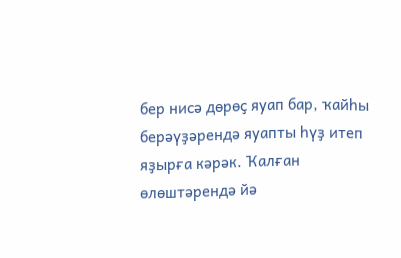бер нисә дөрөҫ яуап бар, ҡайһы берәүҙәрендә яуапты һүҙ итеп яҙырға кәрәк. Ҡалған өлөштәрендә йә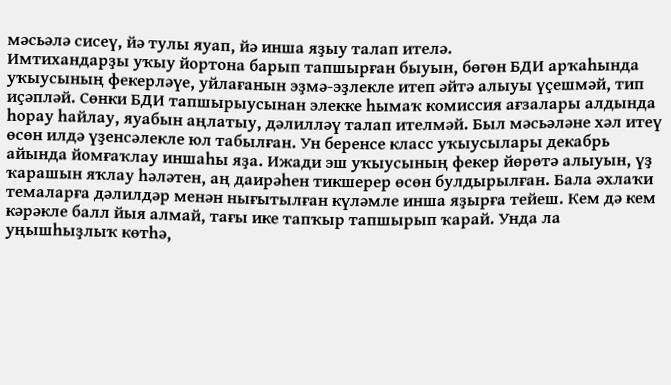мәсьәлә сисеү, йә тулы яуап, йә инша яҙыу талап ителә.
Имтихандарҙы уҡыу йортона барып тапшырған быуын, бөгөн БДИ арҡаһында уҡыусының фекерләүе, уйлағанын эҙмә-эҙлекле итеп әйтә алыуы үҫешмәй, тип иҫәпләй. Сөнки БДИ тапшырыусынан элекке һымаҡ комиссия ағзалары алдында һорау һайлау, яуабын аңлатыу, дәлилләү талап ителмәй. Был мәсьәләне хәл итеү өсөн илдә үҙенсәлекле юл табылған. Ун беренсе класс уҡыусылары декабрь айында йомғаҡлау иншаһы яҙа. Ижади эш уҡыусының фекер йөрөтә алыуын, үҙ ҡарашын яҡлау һәләтен, аң даирәһен тикшерер өсөн булдырылған. Бала әхлаҡи темаларға дәлилдәр менән нығытылған күләмле инша яҙырға тейеш. Кем дә кем кәрәкле балл йыя алмай, тағы ике тапҡыр тапшырып ҡарай. Унда ла уңышһыҙлыҡ көтһә,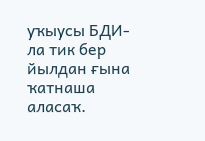уҡыусы БДИ-ла тик бер йылдан ғына ҡатнаша аласаҡ.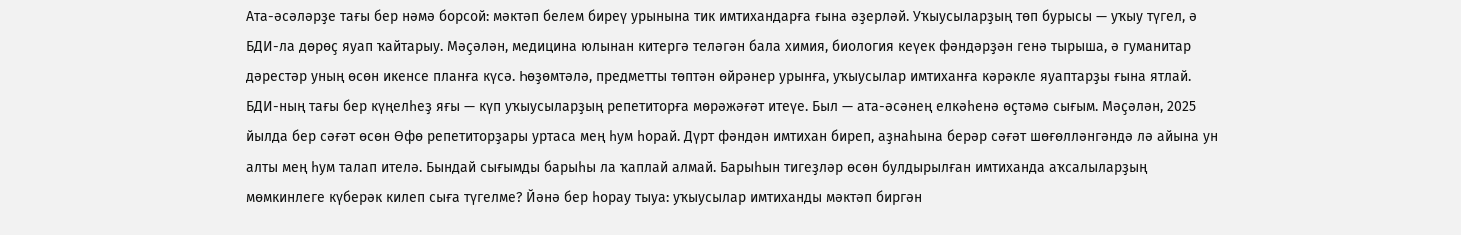Ата-әсәләрҙе тағы бер нәмә борсой: мәктәп белем биреү урынына тик имтихандарға ғына әҙерләй. Уҡыусыларҙың төп бурысы — уҡыу түгел, ә БДИ-ла дөрөҫ яуап ҡайтарыу. Мәҫәлән, медицина юлынан китергә теләгән бала химия, биология кеүек фәндәрҙән генә тырыша, ә гуманитар дәрестәр уның өсөн икенсе планға күсә. Һөҙөмтәлә, предметты төптән өйрәнер урынға, уҡыусылар имтиханға кәрәкле яуаптарҙы ғына ятлай.
БДИ-ның тағы бер күңелһеҙ яғы — күп уҡыусыларҙың репетиторға мөрәжәғәт итеүе. Был — ата-әсәнең елкәһенә өҫтәмә сығым. Мәҫәлән, 2025 йылда бер сәғәт өсөн Өфө репетиторҙары уртаса мең һум һорай. Дүрт фәндән имтихан биреп, аҙнаһына берәр сәғәт шөғөлләнгәндә лә айына ун алты мең һум талап ителә. Бындай сығымды барыһы ла ҡаплай алмай. Барыһын тигеҙләр өсөн булдырылған имтиханда аҡсалыларҙың мөмкинлеге күберәк килеп сыға түгелме? Йәнә бер һорау тыуа: уҡыусылар имтиханды мәктәп биргән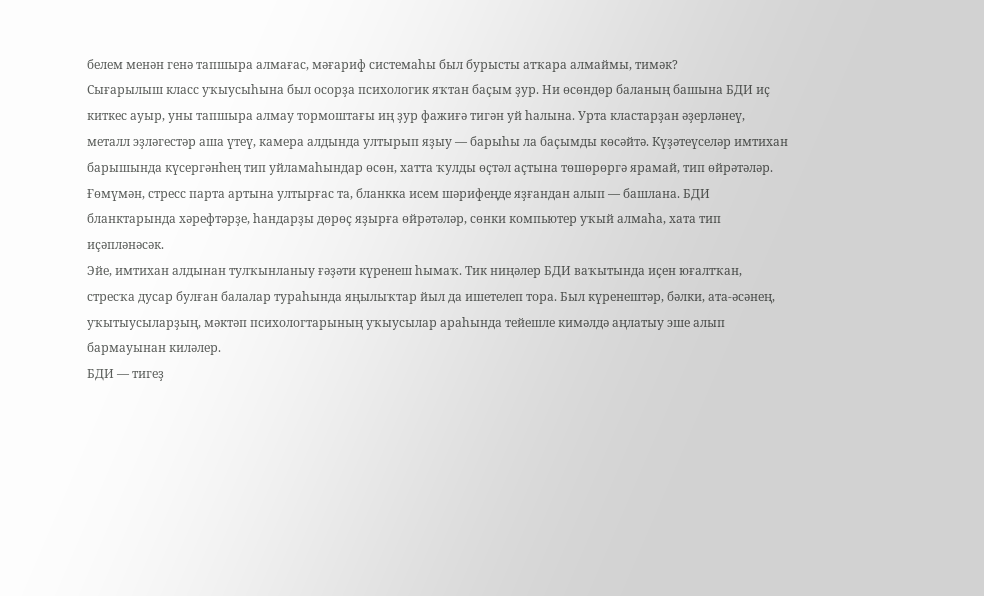белем менән генә тапшыра алмағас, мәғариф системаһы был бурысты атҡара алмаймы, тимәк?
Сығарылыш класс уҡыусыһына был осорҙа психологик яҡтан баҫым ҙур. Ни өсөндөр баланың башына БДИ иҫ киткес ауыр, уны тапшыра алмау тормоштағы иң ҙур фажиғә тигән уй һалына. Урта кластарҙан әҙерләнеү, металл эҙләгестәр аша үтеү, камера алдында ултырып яҙыу — барыһы ла баҫымды көсәйтә. Күҙәтеүселәр имтихан барышында күсергәнһең тип уйламаһындар өсөн, хатта ҡулды өҫтәл аҫтына төшөрөргә ярамай, тип өйрәтәләр. Ғөмүмән, стресс парта артына ултырғас та, бланкка исем шәрифеңде яҙғандан алып — башлана. БДИ бланктарында хәрефтәрҙе, һандарҙы дөрөҫ яҙырға өйрәтәләр, сөнки компьютер уҡый алмаһа, хата тип иҫәпләнәсәк.
Эйе, имтихан алдынан тулҡынланыу ғәҙәти күренеш һымаҡ. Тик ниңәлер БДИ ваҡытында иҫен юғалтҡан, стресҡа дусар булған балалар тураһында яңылыҡтар йыл да ишетелеп тора. Был күренештәр, бәлки, ата-әсәнең, уҡытыусыларҙың, мәктәп психологтарының уҡыусылар араһында тейешле кимәлдә аңлатыу эше алып бармауынан киләлер.
БДИ — тигеҙ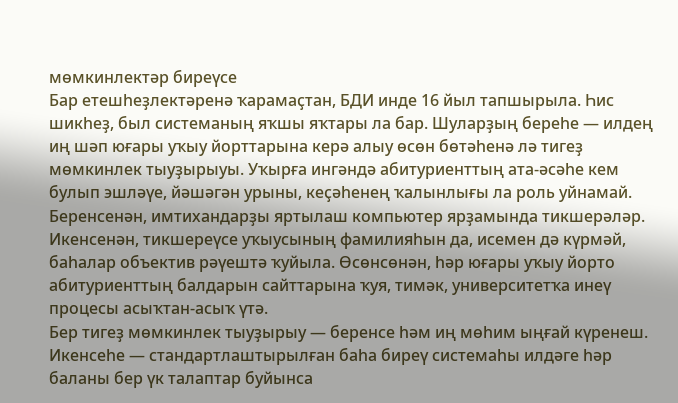мөмкинлектәр биреүсе
Бар етешһеҙлектәренә ҡарамаҫтан, БДИ инде 16 йыл тапшырыла. Һис шикһеҙ, был системаның яҡшы яҡтары ла бар. Шуларҙың береһе — илдең иң шәп юғары уҡыу йорттарына керә алыу өсөн бөтәһенә лә тигеҙ мөмкинлек тыуҙырыуы. Уҡырға ингәндә абитуриенттың ата-әсәһе кем булып эшләүе, йәшәгән урыны, кеҫәһенең ҡалынлығы ла роль уйнамай. Беренсенән, имтихандарҙы яртылаш компьютер ярҙамында тикшерәләр. Икенсенән, тикшереүсе уҡыусының фамилияһын да, исемен дә күрмәй, баһалар объектив рәүештә ҡуйыла. Өсөнсөнән, һәр юғары уҡыу йорто абитуриенттың балдарын сайттарына ҡуя, тимәк, университетҡа инеү процесы асыҡтан-асыҡ үтә.
Бер тигеҙ мөмкинлек тыуҙырыу — беренсе һәм иң мөһим ыңғай күренеш. Икенсеһе — стандартлаштырылған баһа биреү системаһы илдәге һәр баланы бер үк талаптар буйынса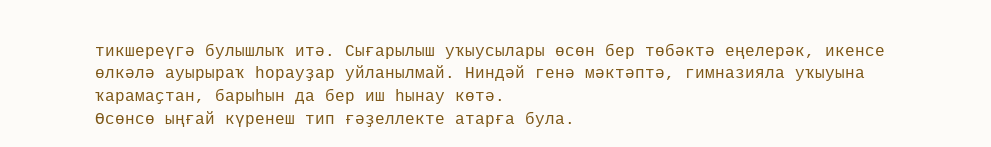тикшереүгә булышлыҡ итә. Сығарылыш уҡыусылары өсөн бер төбәктә еңелерәк, икенсе өлкәлә ауырыраҡ һорауҙар уйланылмай. Ниндәй генә мәктәптә, гимназияла уҡыуына ҡарамаҫтан, барыһын да бер иш һынау көтә.
Өсөнсө ыңғай күренеш тип ғәҙеллекте атарға була.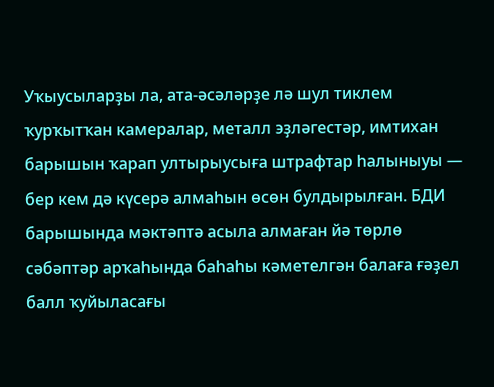Уҡыусыларҙы ла, ата-әсәләрҙе лә шул тиклем ҡурҡытҡан камералар, металл эҙләгестәр, имтихан барышын ҡарап ултырыусыға штрафтар һалыныуы — бер кем дә күсерә алмаһын өсөн булдырылған. БДИ барышында мәктәптә асыла алмаған йә төрлө сәбәптәр арҡаһында баһаһы кәметелгән балаға ғәҙел балл ҡуйыласағы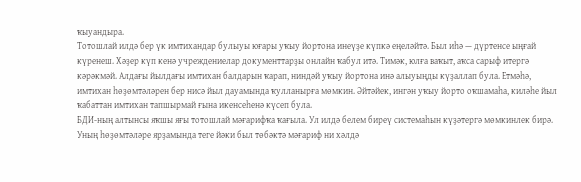ҡыуандыра.
Тотошлай илдә бер үк имтихандар булыуы юғары уҡыу йортона инеүҙе күпкә еңеләйтә. Был иһә — дүртенсе ыңғай күренеш. Хәҙер күп кенә учреждениелар документтарҙы онлайн ҡабул итә. Тимәк, юлға ваҡыт, аҡса сарыф итергә кәрәкмәй. Алдағы йылдағы имтихан балдарын ҡарап, ниндәй уҡыу йортона инә алыуыңды күҙаллап була. Етмәһә, имтихан һөҙөмтәләрен бер нисә йыл дауамында ҡулланырға мөмкин. Әйтәйек, ингән уҡыу йорто оҡшамаһа, киләһе йыл ҡабаттан имтихан тапшырмай ғына икенсеһенә күсеп була.
БДИ-ның алтынсы яҡшы яғы тотошлай мәғарифҡа ҡағыла. Ул илдә белем биреү системаһын күҙәтергә мөмкинлек бирә. Уның һөҙөмтәләре ярҙамында теге йәки был төбәктә мәғариф ни хәлдә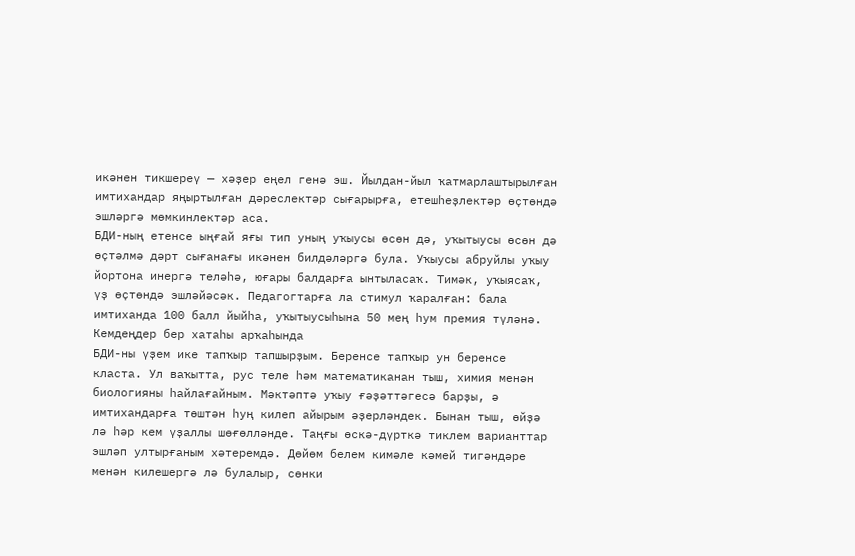икәнен тикшереү — хәҙер еңел генә эш. Йылдан-йыл ҡатмарлаштырылған имтихандар яңыртылған дәреслектәр сығарырға, етешһеҙлектәр өҫтөндә эшләргә мөмкинлектәр аса.
БДИ-ның етенсе ыңғай яғы тип уның уҡыусы өсөн дә, уҡытыусы өсөн дә өҫтәлмә дәрт сығанағы икәнен билдәләргә була. Уҡыусы абруйлы уҡыу йортона инергә теләһә, юғары балдарға ынтыласаҡ. Тимәк, уҡыясаҡ, үҙ өҫтөндә эшләйәсәк. Педагогтарға ла стимул ҡаралған: бала имтиханда 100 балл йыйһа, уҡытыусыһына 50 мең һум премия түләнә.
Кемдеңдер бер хатаһы арҡаһында
БДИ-ны үҙем ике тапҡыр тапшырҙым. Беренсе тапҡыр ун беренсе класта. Ул ваҡытта, рус теле һәм математиканан тыш, химия менән биологияны һайлағайным. Мәктәптә уҡыу ғәҙәттәгесә барҙы, ә имтихандарға төштән һуң килеп айырым әҙерләндек. Бынан тыш, өйҙә лә һәр кем үҙаллы шөғөлләнде. Таңғы өскә-дүрткә тиклем варианттар эшләп ултырғаным хәтеремдә. Дөйөм белем кимәле кәмей тигәндәре менән килешергә лә булалыр, сөнки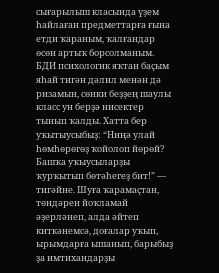сығарылыш класында үҙем һайлаған предметтарға ғына етди ҡараным, ҡалғандар өсөн артыҡ борсолманым.
БДИ психологик яҡтан баҫым яһай тигән дәлил менән дә ризамын, сөнки беҙҙең шаулы класс ун берҙә нисектер тынып ҡалды. Хатта бер уҡытыусыбыҙ: “Ниңә улай һөмһөрөгөҙ ҡойолоп йөрөй? Башҡа уҡыусыларҙы ҡурҡытып бөтәһегеҙ бит!” — тигәйне. Шуға ҡарамаҫтан, төндәрен йоҡламай әҙерләнеп, алда әйтеп киткәнемсә, доғалар уҡып, ырымдарға ышанып, барыбыҙ ҙа имтихандарҙы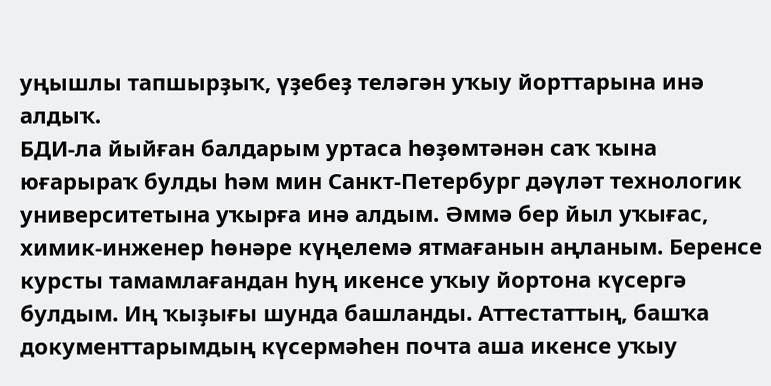уңышлы тапшырҙыҡ, үҙебеҙ теләгән уҡыу йорттарына инә алдыҡ.
БДИ-ла йыйған балдарым уртаса һөҙөмтәнән саҡ ҡына юғарыраҡ булды һәм мин Санкт-Петербург дәүләт технологик университетына уҡырға инә алдым. Әммә бер йыл уҡығас, химик-инженер һөнәре күңелемә ятмағанын аңланым. Беренсе курсты тамамлағандан һуң икенсе уҡыу йортона күсергә булдым. Иң ҡыҙығы шунда башланды. Аттестаттың, башҡа документтарымдың күсермәһен почта аша икенсе уҡыу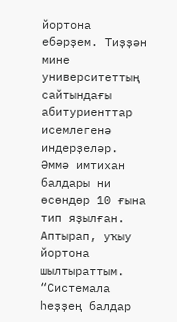йортона ебәрҙем. Тиҙҙән мине университеттың сайтындағы абитуриенттар исемлегенә индерҙеләр. Әммә имтихан балдары ни өсөндөр 10 ғына тип яҙылған. Аптырап, уҡыу йортона шылтыраттым. “Системала һеҙҙең балдар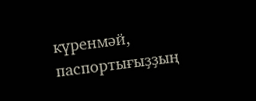күренмәй, паспортығыҙҙың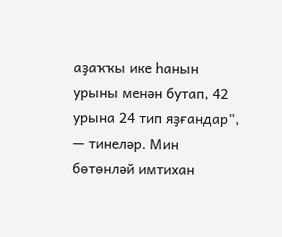аҙаҡҡы ике һанын урыны менән бутап, 42 урына 24 тип яҙғандар”, — тинеләр. Мин бөтөнләй имтихан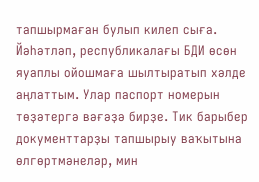тапшырмаған булып килеп сыға. Йәһәтләп, республикалағы БДИ өсөн яуаплы ойошмаға шылтыратып хәлде аңлаттым. Улар паспорт номерын төҙәтергә вәғәҙә бирҙе. Тик барыбер документтарҙы тапшырыу ваҡытына өлгөртмәнеләр, мин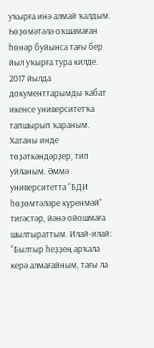уҡырға инә алмай ҡалдым. Һөҙөмәтәлә оҡшамаған һөнәр буйынса тағы бер йыл уҡырға тура килде.
2017 йылда документтарымды ҡабат икенсе университетҡа тапшырып ҡараным. Хатаны инде төҙәткәндәрҙер, тип уйланым. Әммә университетта “БДИ һөҙөмтәләре күренмәй” тигәстәр, йәнә ойошмаға шылтыраттым. Илай-илай: “Былтыр һеҙҙең арҡала керә алмағайным, тағы ла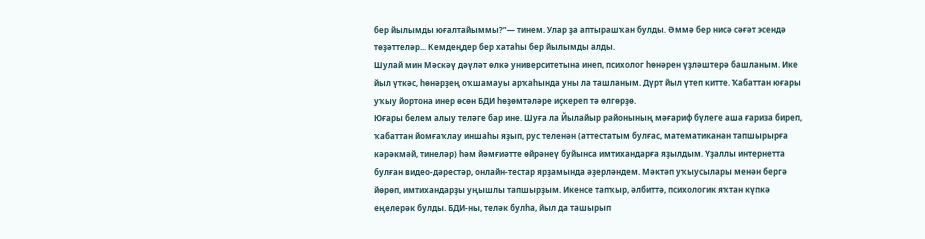бер йылымды юғалтайыммы?”— тинем. Улар ҙа аптырашҡан булды. Әммә бер нисә сәғәт эсендә төҙәттеләр... Кемдеңдер бер хатаһы бер йылымды алды.
Шулай мин Мәскәү дәүләт өлкә университетына инеп, психолог һөнәрен үҙләштерә башланым. Ике йыл үткәс, һөнәрҙең оҡшамауы арҡаһында уны ла ташланым. Дүрт йыл үтеп китте. Ҡабаттан юғары уҡыу йортона инер өсөн БДИ һөҙөмтәләре иҫкереп тә өлгөрҙө.
Юғары белем алыу теләге бар ине. Шуға ла Йылайыр районының мәғариф бүлеге аша ғариза биреп, ҡабаттан йомғаҡлау иншаһы яҙып, рус теленән (аттестатым булғас, математиканан тапшырырға кәрәкмәй, тинеләр) һәм йәмғиәтте өйрәнеү буйынса имтихандарға яҙылдым. Үҙаллы интернетта булған видео-дәрестәр, онлайн-тестар ярҙамында әҙерләндем. Мәктәп уҡыусылары менән бергә йөрөп, имтихандарҙы уңышлы тапшырҙым. Икенсе тапҡыр, әлбиттә, психологик яҡтан күпкә еңелерәк булды. БДИ-ны, теләк булһа, йыл да ташырып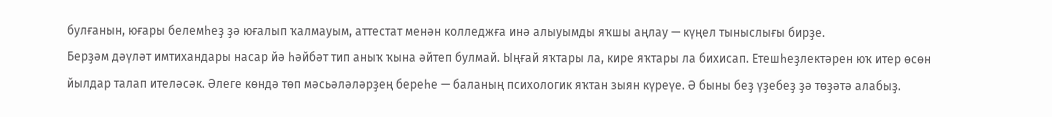булғанын, юғары белемһеҙ ҙә юғалып ҡалмауым, аттестат менән колледжға инә алыуымды яҡшы аңлау — күңел тыныслығы бирҙе.
Берҙәм дәүләт имтихандары насар йә һәйбәт тип аныҡ ҡына әйтеп булмай. Ыңғай яҡтары ла, кире яҡтары ла бихисап. Етешһеҙлектәрен юҡ итер өсөн йылдар талап ителәсәк. Әлеге көндә төп мәсьәләләрҙең береһе — баланың психологик яҡтан зыян күреүе. Ә быны беҙ үҙебеҙ ҙә төҙәтә алабыҙ.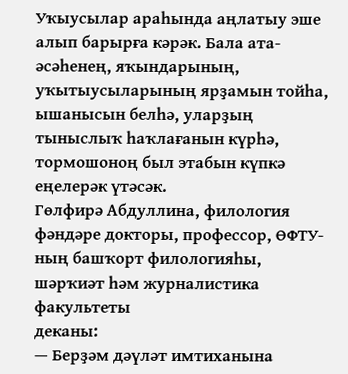Уҡыусылар араһында аңлатыу эше алып барырға кәрәк. Бала ата-әсәһенең, яҡындарының, уҡытыусыларының ярҙамын тойһа, ышанысын белһә, уларҙың тыныслыҡ һаҡлағанын күрһә, тормошоноң был этабын күпкә еңелерәк үтәсәк.
Гөлфирә Абдуллина, филология фәндәре докторы, профессор, ӨФТУ-ның башҡорт филологияһы, шәрҡиәт һәм журналистика факультеты
деканы:
— Берҙәм дәүләт имтиханына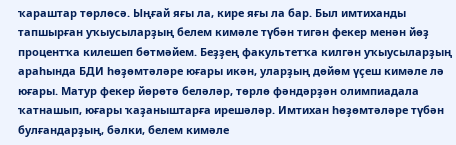ҡараштар төрлөсә. Ыңғай яғы ла, кире яғы ла бар. Был имтиханды тапшырған уҡыусыларҙың белем кимәле түбән тигән фекер менән йөҙ процентҡа килешеп бөтмәйем. Беҙҙең факультетҡа килгән уҡыусыларҙың араһында БДИ һөҙөмтәләре юғары икән, уларҙың дөйөм үҫеш кимәле лә юғары. Матур фекер йөрөтә беләләр, төрлө фәндәрҙән олимпиадала ҡатнашып, юғары ҡаҙаныштарға ирешәләр. Имтихан һөҙөмтәләре түбән булғандарҙың, бәлки, белем кимәле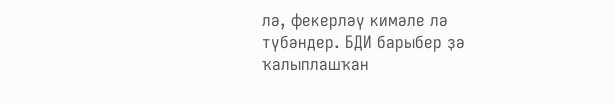лә, фекерләү кимәле лә түбәндер. БДИ барыбер ҙә ҡалыплашҡан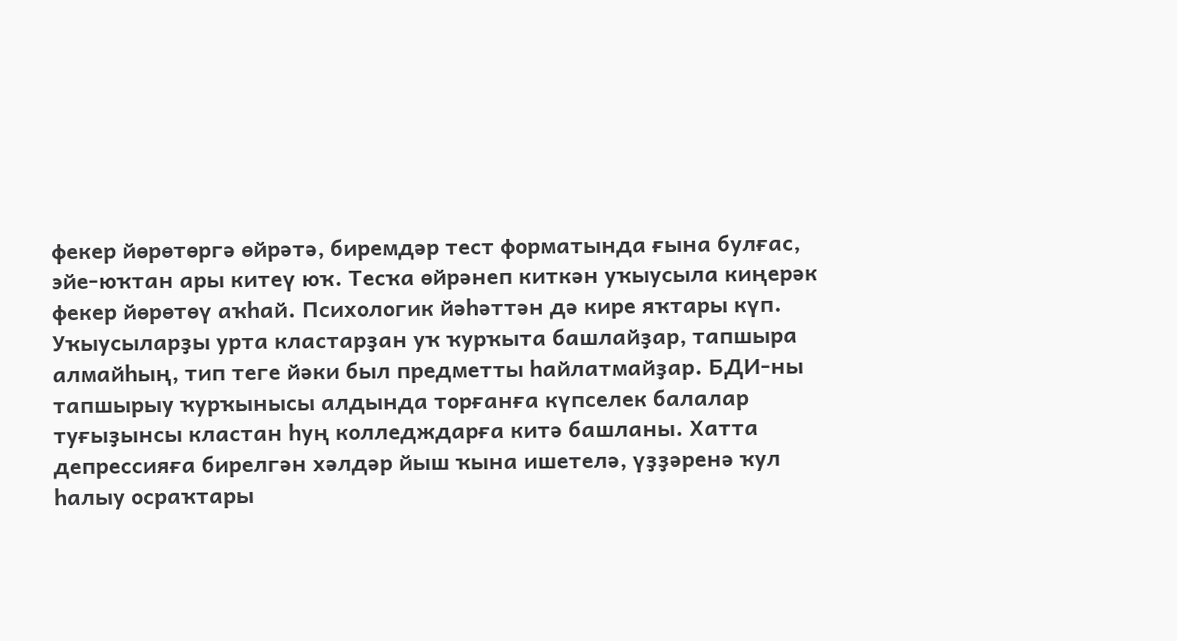фекер йөрөтөргә өйрәтә, биремдәр тест форматында ғына булғас, эйе-юҡтан ары китеү юҡ. Тесҡа өйрәнеп киткән уҡыусыла киңерәк фекер йөрөтөү аҡһай. Психологик йәһәттән дә кире яҡтары күп. Уҡыусыларҙы урта кластарҙан уҡ ҡурҡыта башлайҙар, тапшыра алмайһың, тип теге йәки был предметты һайлатмайҙар. БДИ-ны тапшырыу ҡурҡынысы алдында торғанға күпселек балалар туғыҙынсы кластан һуң колледждарға китә башланы. Хатта депрессияға бирелгән хәлдәр йыш ҡына ишетелә, үҙҙәренә ҡул һалыу осраҡтары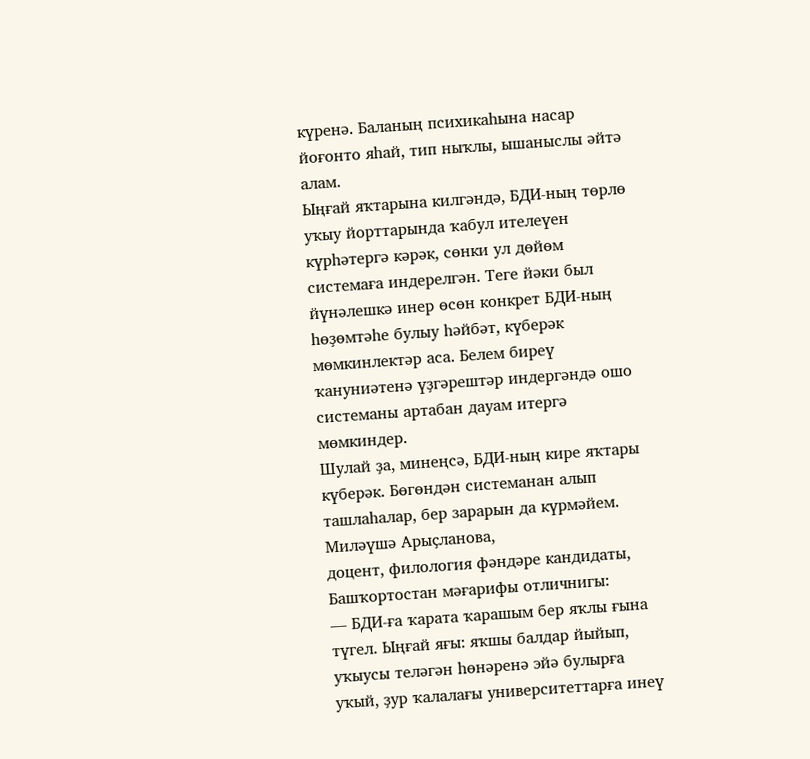күренә. Баланың психикаһына насар йоғонто яһай, тип ныҡлы, ышаныслы әйтә алам.
Ыңғай яҡтарына килгәндә, БДИ-ның төрлө уҡыу йорттарында ҡабул ителеүен күрһәтергә кәрәк, сөнки ул дөйөм системаға индерелгән. Теге йәки был йүнәлешкә инер өсөн конкрет БДИ-ның һөҙөмтәһе булыу һәйбәт, күберәк мөмкинлектәр аса. Белем биреү ҡануниәтенә үҙгәрештәр индергәндә ошо системаны артабан дауам итергә мөмкиндер.
Шулай ҙа, минеңсә, БДИ-ның кире яҡтары күберәк. Бөгөндән системанан алып ташлаһалар, бер зарарын да күрмәйем.
Миләүшә Арыҫланова,
доцент, филология фәндәре кандидаты, Башҡортостан мәғарифы отличнигы:
— БДИ-ға ҡарата ҡарашым бер яҡлы ғына түгел. Ыңғай яғы: яҡшы балдар йыйып, уҡыусы теләгән һөнәренә эйә булырға уҡый, ҙур ҡалалағы университеттарға инеү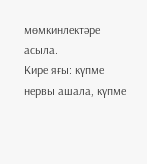мөмкинлектәре асыла.
Кире яғы: күпме нервы ашала, күпме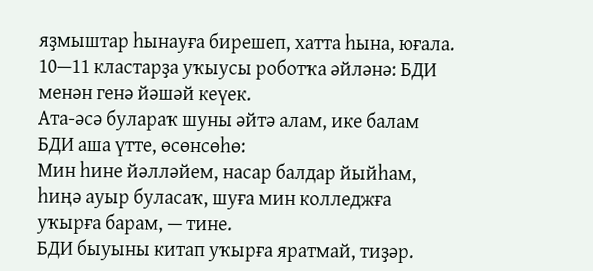яҙмыштар һынауға бирешеп, хатта һына, юғала. 10—11 кластарҙа уҡыусы роботҡа әйләнә: БДИ менән генә йәшәй кеүек.
Ата-әсә булараҡ шуны әйтә алам, ике балам БДИ аша үтте, өсөнсөһө:
Мин һине йәлләйем, насар балдар йыйһам, һиңә ауыр буласаҡ, шуға мин колледжға уҡырға барам, — тине.
БДИ быуыны китап уҡырға яратмай, тиҙәр.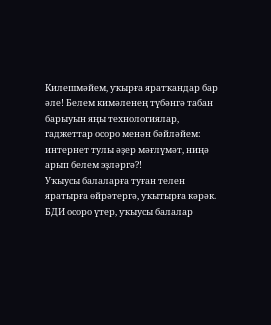Килешмәйем, уҡырға яратҡандар бар әле! Белем кимәленең түбәнгә табан барыуын яңы технологиялар, гаджеттар осоро менән бәйләйем: интернет тулы әҙер мәғлүмәт, ниңә арып белем эҙләргә?!
Уҡыусы балаларға туған телен яратырға өйрәтергә, уҡытырға кәрәк. БДИ осоро үтер, уҡыусы балалар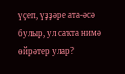үҫеп, үҙҙәре ата-әсә булыр, ул саҡта нимә өйрәтер улар?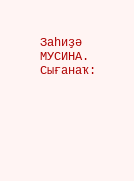Заһиҙә МУСИНА.
Сығанаҡ: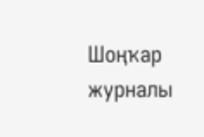Шоңҡар журналы